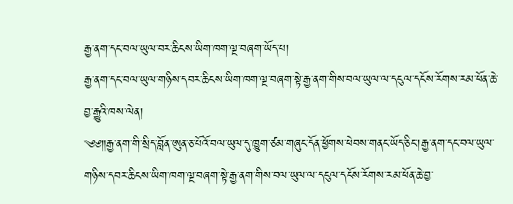རྒྱ་ནག་དང་བལ་ཡུལ་བར་ཆིངས་ཡིག་ཁག་ལྔ་བཞག་ཡོད་པ།
རྒྱ་ནག་དང་བལ་ཡུལ་གཉིས་དབར་ཆིངས་ཡིག་ཁག་ལྔ་བཞག་སྟེ་རྒྱ་ནག་གིས་བལ་ཡུལ་ལ་དངུལ་དངོས་རོགས་རམ་ཕོན་ཆེ་བྱ་རྒྱུའི་ཁས་ལེན།
༄༅༎རྒྱ་ནག་གི་སྲིད་བློན་ཨུན་ཅ་པོའོ་བལ་ཡུལ་དུ་ཁྱུག་ཙམ་གཞུང་དོན་ཕྱོགས་ཕེབས་གནང་ཡོད་ཅིང་།རྒྱ་ནག་དང་བལ་ཡུལ་གཉིས་དབར་ཆིངས་ཡིག་ཁག་ལྔ་བཞག་སྟེ་རྒྱ་ནག་གིས་བལ་ཡུལ་ལ་དངུལ་དངོས་རོགས་རམ་ཕོན་ཆེ་བྱ་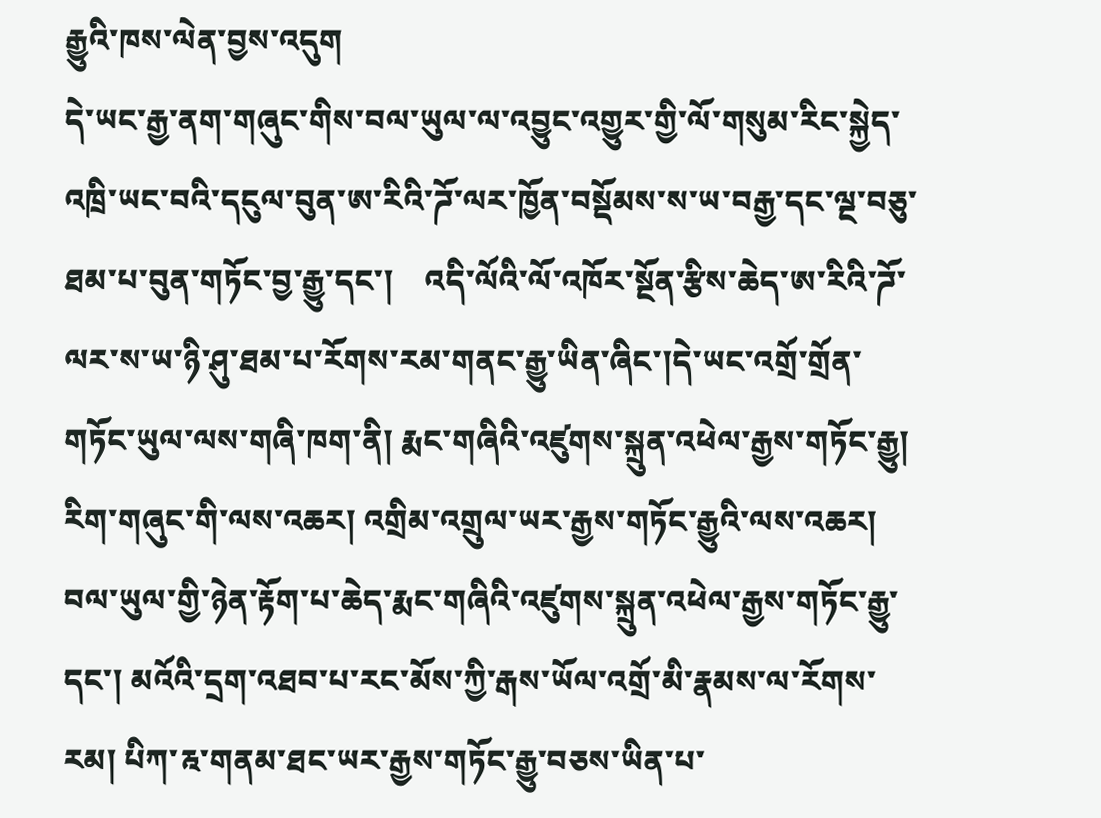རྒྱུའི་ཁས་ལེན་བྱས་འདུག
དེ་ཡང་རྒྱ་ནག་གཞུང་གིས་བལ་ཡུལ་ལ་འབྱུང་འགྱུར་གྱི་ལོ་གསུམ་རིང་སྐྱེད་འཁྲི་ཡང་བའི་དངུལ་བུན་ཨ་རིའི་ཌོ་ལར་ཁྱོན་བསྡོམས་ས་ཡ་བརྒྱ་དང་ལྔ་བཅུ་ཐམ་པ་བུན་གཏོང་བྱ་རྒྱུ་དང་།    འདི་ལོའི་ལོ་འཁོར་སྔོན་རྩིས་ཆེད་ཨ་རིའི་ཌོ་ལར་ས་ཡ་ཉི་ཤུ་ཐམ་པ་རོགས་རམ་གནང་རྒྱུ་ཡིན་ཞིང་།དེ་ཡང་འགྲོ་གྲོན་གཏོང་ཡུལ་ལས་གཞི་ཁག་ནི། རྨང་གཞིའི་འཛུགས་སྐྲུན་འཕེལ་རྒྱས་གཏོང་རྒྱུ། རིག་གཞུང་གི་ལས་འཆར། འགྲིམ་འགྲུལ་ཡར་རྒྱས་གཏོང་རྒྱུའི་ལས་འཆར། བལ་ཡུལ་གྱི་ཉེན་རྟོག་པ་ཆེད་རྨང་གཞིའི་འཛུགས་སྐྲུན་འཕེལ་རྒྱས་གཏོང་རྒྱུ་དང་། མའོའི་དྲག་འཐབ་པ་རང་མོས་ཀྱི་རྒས་ཡོལ་འགྲོ་མི་རྣམས་ལ་རོགས་རམ། པིཀ་རྰ་གནམ་ཐང་ཡར་རྒྱས་གཏོང་རྒྱུ་བཅས་ཡིན་པ་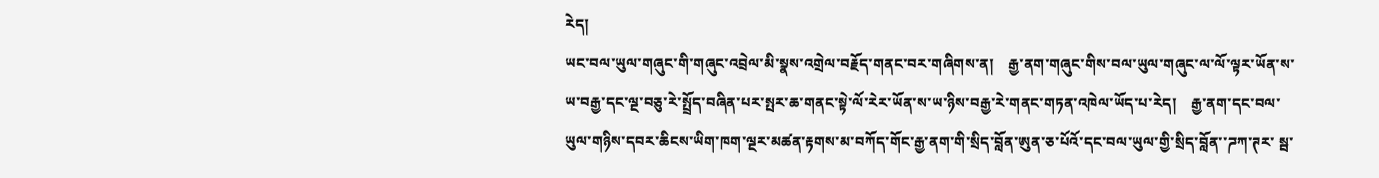རེད།
ཡང་བལ་ཡུལ་གཞུང་གི་གཞུང་འབྲེལ་མི་སྣས་འགྲེལ་བརྗོད་གནང་བར་གཞིགས་ན།    རྒྱ་ནག་གཞུང་གིས་བལ་ཡུལ་གཞུང་ལ་ལོ་ལྟར་ཡོན་ས་ཡ་བརྒྱ་དང་ལྔ་བཅུ་རེ་སྤྲོད་བཞིན་པར་སྤར་ཆ་གནང་སྟེ་ལོ་རེར་ཡོན་ས་ཡ་ཉིས་བརྒྱ་རེ་གནང་གཏན་འཁེལ་ཡོད་པ་རེད།    རྒྱ་ནག་དང་བལ་ཡུལ་གཉིས་དབར་ཆིངས་ཡིག་ཁག་ལྔར་མཚན་རྟགས་མ་བཀོད་གོང་རྒྱ་ནག་གི་སྲིད་བློན་ཨུན་ཅ་པོའོ་དང་བལ་ཡུལ་གྱི་སྲིད་བློན་་ཌཀ་ཊར་ སྦ་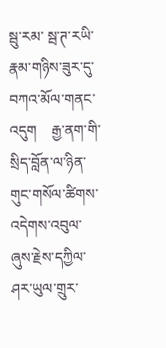སྦུ་རམ་ སྦ་ཊ་རཡི་རྣམ་གཉིས་ཟུར་དུ་བཀའ་མོལ་གནང་འདུག    རྒྱ་ནག་གི་སྲིད་བློན་ལ་ཉིན་གུང་གསོལ་ཚིགས་འདེགས་འབུལ་ཞུས་རྗེས་དཀྱིལ་ཤར་ཡུལ་གྲུར་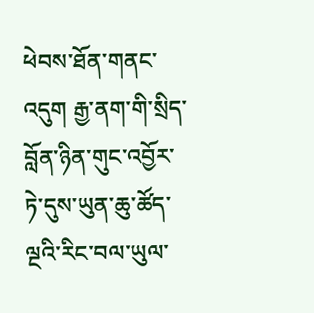ཕེབས་ཐོན་གནང་འདུག རྒྱ་ནག་གི་སྲིད་བློན་ཉིན་གུང་འབྱོར་ཏེ་དུས་ཡུན་ཆུ་ཚོད་ལྔའི་རིང་བལ་ཡུལ་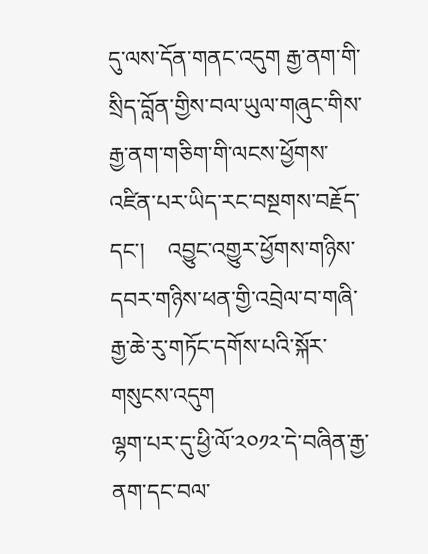དུ་ལས་དོན་གནང་འདུག རྒྱ་ནག་གི་སྲིད་བློན་གྱིས་བལ་ཡུལ་གཞུང་གིས་རྒྱ་ནག་གཅིག་གི་ལངས་ཕྱོགས་འཛིན་པར་ཡིད་རང་བསྔགས་བརྗོད་དང་།    འབྱུང་འགྱུར་ཕྱོགས་གཉིས་དབར་གཉིས་ཕན་གྱི་འབྲེལ་བ་གཞི་རྒྱ་ཆེ་རུ་གཏོང་དགོས་པའི་སྐོར་གསུངས་འདུག
ལྷག་པར་དུ་ཕྱི་ལོ་༢༠༡༢་དེ་བཞིན་རྒྱ་ནག་དང་བལ་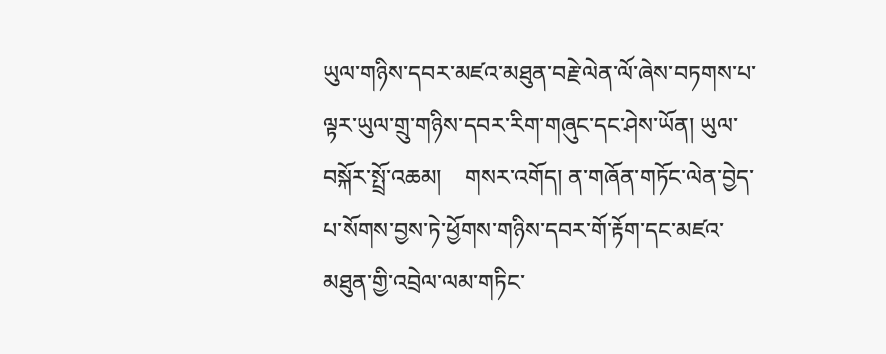ཡུལ་གཉིས་དབར་མཛའ་མཐུན་བརྗེ་ལེན་ལོ་ཞེས་བཏགས་པ་ལྟར་ཡུལ་གྲུ་གཉིས་དབར་རིག་གཞུང་དང་ཤེས་ཡོན། ཡུལ་བསྐོར་སྤྲོ་འཆམ།    གསར་འགོད། ན་གཞོན་གཏོང་ལེན་བྱེད་པ་སོགས་བྱས་ཏེ་ཕྱོགས་གཉིས་དབར་གོ་རྟོག་དང་མཛའ་མཐུན་གྱི་འབྲེལ་ལམ་གཏིང་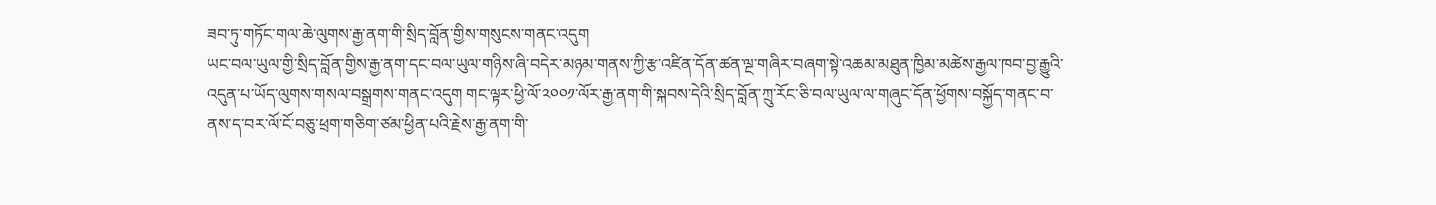ཟབ་ཏུ་གཏོང་གལ་ཆེ་ལུགས་རྒྱ་ནག་གི་སྲིད་བློན་གྱིས་གསུངས་གནང་འདུག
ཡང་བལ་ཡུལ་གྱི་སྲིད་བློན་གྱིས་རྒྱ་ནག་དང་བལ་ཡུལ་གཉིས་ཞི་བདེར་མཉམ་གནས་ཀྱི་རྩ་འཛིན་དོན་ཚན་ལྔ་གཞིར་བཞག་སྟེ་འཆམ་མཐུན་ཁྱིམ་མཚེས་རྒྱལ་ཁབ་བྱ་རྒྱུའི་འདུན་པ་ཡོད་ལུགས་གསལ་བསྒྲགས་གནང་འདུག གང་ལྟར་ཕྱི་ལོ་༢༠༠༡་ལོར་རྒྱ་ནག་གི་སྐབས་དེའི་སྲིད་བློན་ཀྲུ་རོང་ཅི་བལ་ཡུལ་ལ་གཞུང་དོན་ཕྱོགས་བསྐྱོད་གནང་བ་ནས་ད་བར་ལོ་ངོ་བཅུ་ཕྲག་གཅིག་ཙམ་ཕྱིན་པའི་རྗེས་རྒྱ་ནག་གི་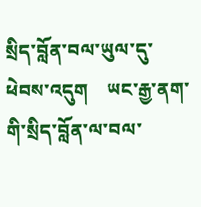སྲིད་བློན་བལ་ཡུལ་དུ་ཕེབས་འདུག    ཡང་རྒྱ་ནག་གི་སྲིད་བློན་ལ་བལ་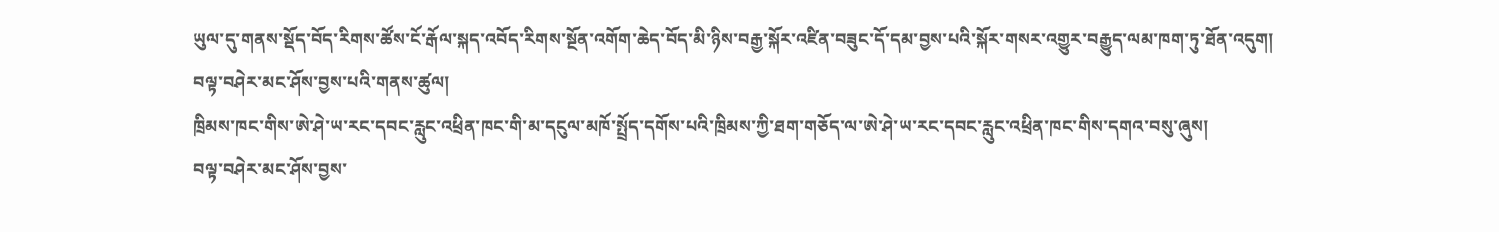ཡུལ་དུ་གནས་སྡོད་བོད་རིགས་ཚོས་ངོ་རྒོལ་སྐད་འབོད་རིགས་སྔོན་འགོག་ཆེད་བོད་མི་ཉིས་བརྒྱ་སྐོར་འཛིན་བཟུང་དོ་དམ་བྱས་པའི་སྐོར་གསར་འགྱུར་བརྒྱུད་ལམ་ཁག་ཏུ་ཐོན་འདུག།
བལྟ་བཤེར་མང་ཤོས་བྱས་པའི་གནས་ཚུལ།
ཁྲིམས་ཁང་གིས་ཨེ་ཤེ་ཡ་རང་དབང་རླུང་འཕྲིན་ཁང་གི་མ་དངུལ་མཁོ་སྤྲོད་དགོས་པའི་ཁྲིམས་ཀྱི་ཐག་གཅོད་ལ་ཨེ་ཤེ་ཡ་རང་དབང་རླུང་འཕྲིན་ཁང་གིས་དགའ་བསུ་ཞུས།
བལྟ་བཤེར་མང་ཤོས་བྱས་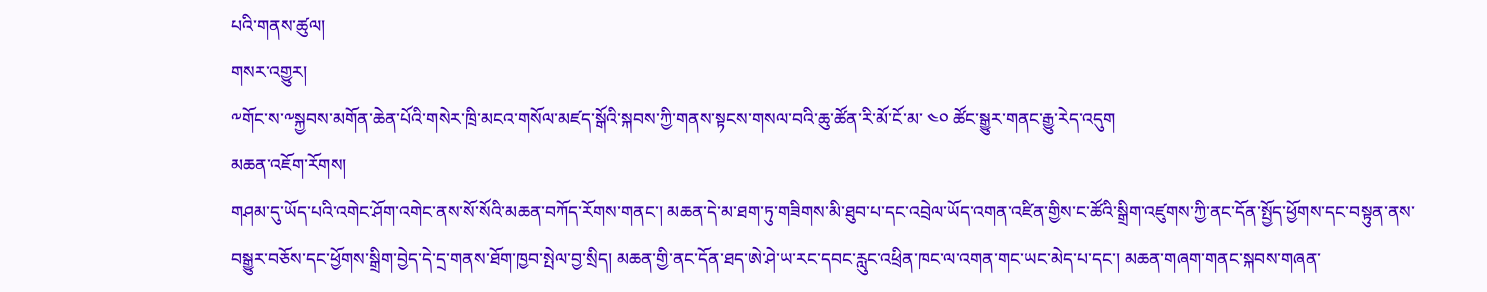པའི་གནས་ཚུལ།
གསར་འགྱུར།
༸གོང་ས་༸སྐྱབས་མགོན་ཆེན་པོའི་གསེར་ཁྲི་མངའ་གསོལ་མཛད་སྒོའི་སྐབས་ཀྱི་གནས་སྟངས་གསལ་བའི་ཆུ་ཚོན་རི་མོ་ངོ་མ་ ༤༠ ཚོང་སྒྱུར་གནང་རྒྱུ་རེད་འདུག
མཆན་འཇོག་རོགས།
གཤམ་དུ་ཡོད་པའི་འགེང་ཤོག་འགེང་ནས་སོ་སོའི་མཆན་བཀོད་རོགས་གནང་། མཆན་དེ་མ་ཐག་ཏུ་གཟིགས་མི་ཐུབ་པ་དང་འབྲེལ་ཡོད་འགན་འཛིན་གྱིས་ང་ཚོའི་སྒྲིག་འཛུགས་ཀྱི་ནང་དོན་སྤྱོད་ཕྱོགས་དང་བསྟུན་ནས་བསྒྱུར་བཅོས་དང་ཕྱོགས་སྒྲིག་བྱེད་དེ་དྲ་གནས་ཐོག་ཁྱབ་སྤེལ་བྱ་སྲིད། མཆན་གྱི་ནང་དོན་ཐད་ཨེ་ཤེ་ཡ་རང་དབང་རླུང་འཕྲིན་ཁང་ལ་འགན་གང་ཡང་མེད་པ་དང་། མཆན་གཞག་གནང་སྐབས་གཞན་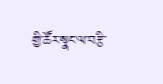གྱི་ཚོར་སྣང་ལ་བརྩི་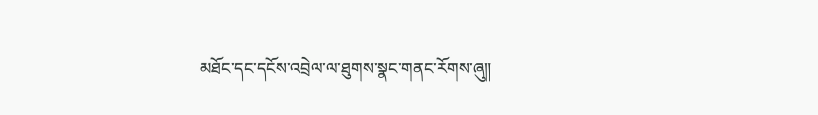མཐོང་དང་དངོས་འབྲེལ་ལ་ཐུགས་སྣང་གནང་རོགས་ཞུ༎